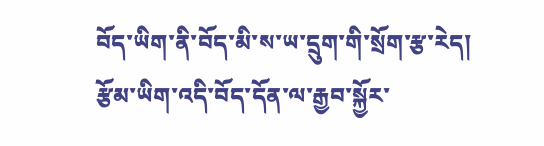བོད་ཡིག་ནི་བོད་མི་ས་ཡ་དྲུག་གི་སྲོག་རྩ་རེད།
རྩོམ་ཡིག་འདི་བོད་དོན་ལ་རྒྱབ་སྐྱོར་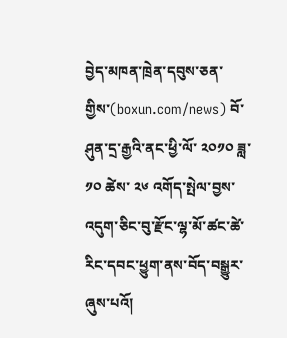བྱེད་མཁན་ཁྲེན་དབུས་ཅན་གྱིས་(boxun.com/news) བོ་ཤུན་དྲ་རྒྱའི་ནང་ཕྱི་ལོ་ ༢༠༡༠ ཟླ་ ༡༠ ཚེས་ ༢༦ འགོད་སྤེལ་བྱས་འདུག་ཅིང་བུ་རྫོང་ལྷ་མོ་ཚང་ཚེ་རིང་དབང་ཕྱུག་ནས་བོད་བསྒྱུར་ཞུས་པའོ།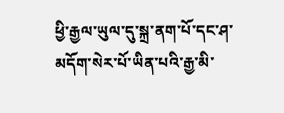ཕྱི་རྒྱལ་ཡུལ་དུ་སྐྲ་ནག་པོ་དང་ཤ་མདོག་སེར་པོ་ཡིན་པའི་རྒྱ་མི་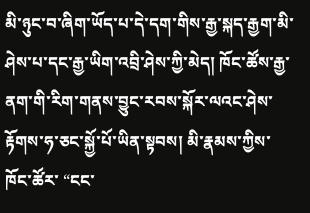མི་ཉུང་བ་ཞིག་ཡོད་པ་དེ་དག་གིས་རྒྱ་སྐད་རྒྱག་མི་ཤེས་པ་དང་རྒྱ་ཡིག་འབྲི་ཤེས་ཀྱི་མེད། ཁོང་ཚོས་རྒྱ་ནག་གི་རིག་གནས་བྱུང་རབས་སྐོར་ལའང་ཤེས་རྟོགས་ཧ་ཅང་སྐྱོ་པོ་ཡིན་སྟབས། མི་རྣམས་ཀྱིས་ཁོང་ཚོར་ “ངང་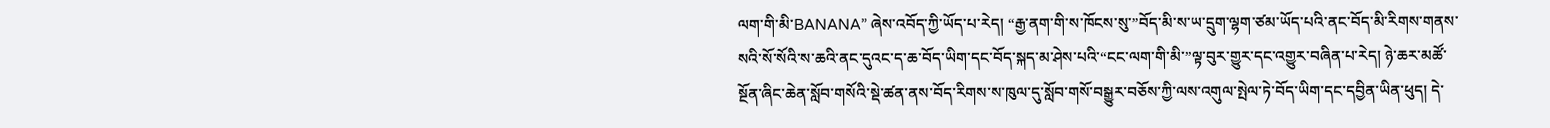ལག་གི་མི་BANANA” ཞེས་འབོད་ཀྱི་ཡོད་པ་རེད། “རྒྱ་ནག་གི་ས་ཁོངས་སུ་”བོད་མི་ས་ཡ་དྲུག་ལྷག་ཙམ་ཡོད་པའི་ནང་བོད་མི་རིགས་གནས་སའི་སོ་སོའི་ས་ཆའི་ནང་དུའང་ད་ཆ་བོད་ཡིག་དང་བོད་སྐད་མ་ཤེས་པའི་“ངང་ལག་གི་མི་”ལྟ་བུར་གྱུར་དང་འགྱུར་བཞིན་པ་རེད། ཉེ་ཆར་མཚོ་སྔོན་ཞིང་ཆེན་སློབ་གསོའི་སྡེ་ཚན་ནས་བོད་རིགས་ས་ཁུལ་དུ་སློབ་གསོ་བསྒྱུར་བཅོས་ཀྱི་ལས་འགུལ་སྤེལ་ཏེ་བོད་ཡིག་དང་དབྱིན་ཡིན་ཕུད། དེ་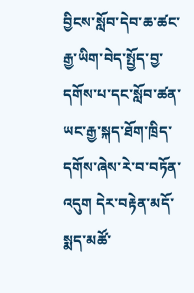བྱིངས་སློབ་དེབ་ཆ་ཚང་རྒྱ་ཡིག་བེད་སྤྱོད་བྱ་དགོས་པ་དང་སློབ་ཚན་ཡང་རྒྱ་སྐད་ཐོག་ཁྲིད་དགོས་ཞེས་རེ་བ་བཏོན་འདུག དེར་བརྟེན་མདོ་སྨད་མཚོ་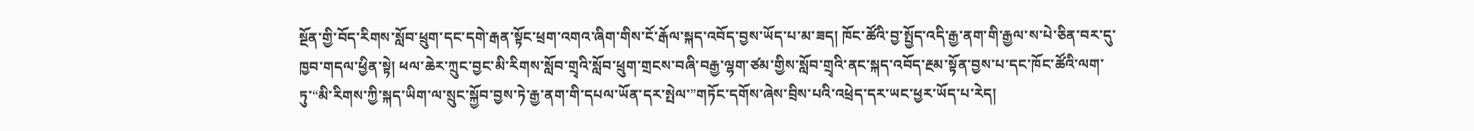སྔོན་གྱི་བོད་རིགས་སློབ་ཕྲུག་དང་དགེ་རྒན་སྟོང་ཕྲག་འགའ་ཞིག་གིས་ངོ་རྒོལ་སྐད་འབོད་བྱས་ཡོད་པ་མ་ཟད། ཁོང་ཚོའི་བྱ་སྤྱོད་འདི་རྒྱ་ནག་གི་རྒྱལ་ས་པེ་ཅིན་བར་དུ་ཁྱབ་གདལ་ཕྱིན་སྟེ། ཕལ་ཆེར་ཀྲུང་བྱང་མི་རིགས་སློབ་གྲྭའི་སློབ་ཕྲུག་གྲངས་བཞི་བརྒྱ་ལྷག་ཙམ་གྱིས་སློབ་གྲྭའི་ནང་སྐད་འབོད་རྔམ་སྟོན་བྱས་པ་དང་ཁོང་ཚོའི་ལག་ཏུ་“མི་རིགས་ཀྱི་སྐད་ཡིག་ལ་སྲུང་སྐྱོབ་བྱས་ཏེ་རྒྱ་ནག་གི་དཔལ་ཡོན་དར་སྤེལ་”གཏོང་དགོས་ཞེས་བྲིས་པའི་འཕྲེད་དར་ཡང་ཕྱར་ཡོད་པ་རེད།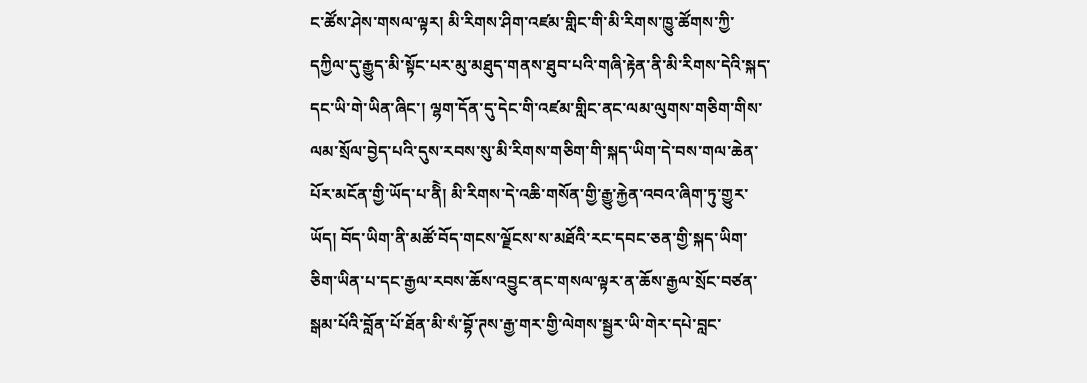ང་ཚོས་ཤེས་གསལ་ལྟར། མི་རིགས་ཤིག་འཛམ་གླིང་གི་མི་རིགས་ཁྱུ་ཚོགས་ཀྱི་དཀྱིལ་དུ་རྒྱུད་མི་སྟོང་པར་མུ་མཐུད་གནས་ཐུབ་པའི་གཞི་རྟེན་ནི་མི་རིགས་དེའི་སྐད་དང་ཡི་གེ་ཡིན་ཞིང་། ལྷག་དོན་དུ་དེང་གི་འཛམ་གླིང་ནང་ལམ་ལུགས་གཅིག་གིས་ལམ་སྲོལ་བྱེད་པའི་དུས་རབས་སུ་མི་རིགས་གཅིག་གི་སྐད་ཡིག་དེ་བས་གལ་ཆེན་པོར་མངོན་གྱི་ཡོད་པ་ནིེ། མི་རིགས་དེ་འཆི་གསོན་གྱི་རྒྱུ་རྐྱེན་འབའ་ཞིག་ཏུ་གྱུར་ཡོད། བོད་ཡིག་ནི་མཚོ་བོད་གངས་ལྗོངས་ས་མཐོའི་རང་དབང་ཅན་གྱི་སྐད་ཡིག་ཅིག་ཡིན་པ་དང་རྒྱལ་རབས་ཆོས་འབྱུང་ནང་གསལ་ལྟར་ན་ཆོས་རྒྱལ་སྲོང་བཙན་སྒམ་པོའི་བློན་པོ་ཐོན་མི་སཾ་བྷོ་ཊས་རྒྱ་གར་གྱི་ལེགས་སྦྱར་ཡི་གེར་དཔེ་བླང་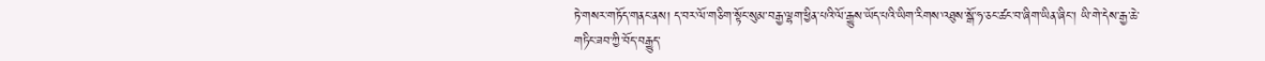ཏེ་གསར་གཏོད་གནང་ནས། ད་བར་ལོ་གཅིག་སྟོང་སུམ་བརྒྱ་ལྷག་ཕྱིན་པའི་ལོ་རྒྱུས་ཡོད་པའི་ཡིག་རིགས་འཐུས་སྒོ་ཧ་ཅང་ཚང་བ་ཞིག་ཡིན་ཞིང་། ཡི་གེ་དེས་རྒྱ་ཆེ་གཏིང་ཟབ་ཀྱི་བོད་བརྒྱུད་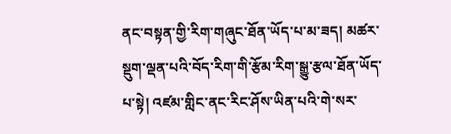ནང་བསྟན་གྱི་རིག་གཞུང་ཐོན་ཡོད་པ་མ་ཟད། མཚར་སྡུག་ལྡན་པའི་བོད་རིག་གི་རྩོམ་རིག་སྒྱུ་རྩལ་ཐོན་ཡོད་པ་སྟེ། འཛམ་གླིང་ནང་རིང་ཤོས་ཡིན་པའི་གེ་སར་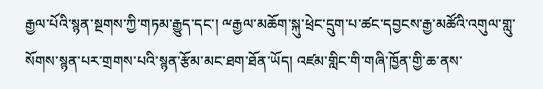རྒྱལ་པོའི་སྙན་སྔགས་ཀྱི་གཏམ་རྒྱུད་དང་། ྋརྒྱལ་མཆོག་སྐུ་ཕྲེང་དྲུག་པ་ཚང་དབྱངས་རྒྱ་མཚོའི་འགུལ་གླུ་སོགས་སྙན་པར་གྲགས་པའི་སྙན་རྩོམ་མང་ཐག་ཐོན་ཡོད། འཛམ་གླིང་གི་གཞི་ཁྱོན་གྱི་ཆ་ནས་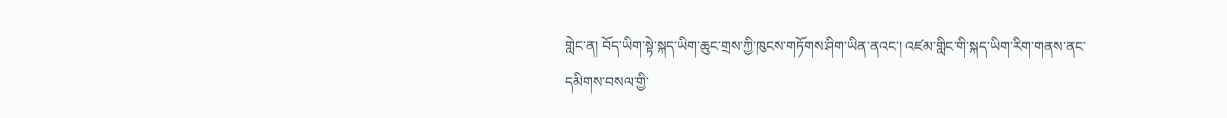གླེང་ན། བོད་ཡིག་སྟེ་སྐད་ཡིག་ཆུང་གྲས་ཀྱི་ཁུངས་གཏོགས་ཤིག་ཡིན་ནའང་། འཛམ་གླིང་གི་སྐད་ཡིག་རིག་གནས་ནང་དམིགས་བསལ་གྱི་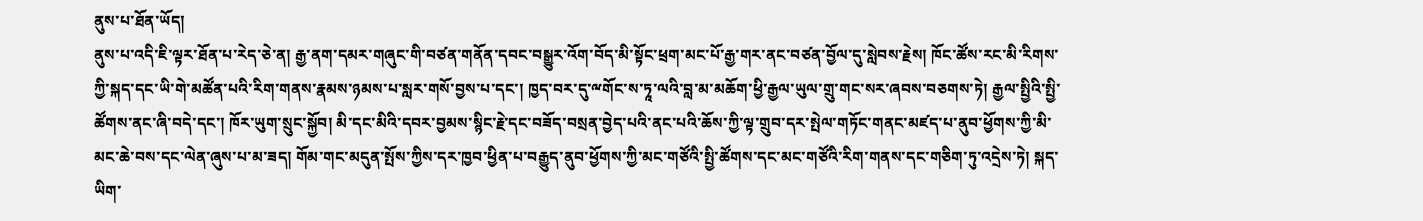ནུས་པ་ཐོན་ཡོད།
ནུས་པ་འདི་ཇི་ལྟར་ཐོན་པ་རེད་ཅེ་ན། རྒྱ་ནག་དམར་གཞུང་གི་བཙན་གནོན་དབང་བསྒྱུར་འོག་བོད་མི་སྟོང་ཕྲག་མང་པོ་རྒྱ་གར་ནང་བཙན་བྱོལ་དུ་སླེབས་རྗེས། ཁོང་ཚོས་རང་མི་རིགས་ཀྱི་སྐད་དང་ཡི་གེ་མཚོན་པའི་རིག་གནས་རྣམས་ཉམས་པ་སླར་གསོ་བྱས་པ་དང་། ཁྱད་བར་དུ་ྋགོང་ས་ཏཱ་ལའི་བླ་མ་མཆོག་ཕྱི་རྒྱལ་ཡུལ་གྲུ་གང་སར་ཞབས་བཅགས་ཏེ། རྒྱལ་སྤྱིའི་སྤྱི་ཚོགས་ནང་ཞི་བདེ་དང་། ཁོར་ཡུག་སྲུང་སྐྱོབ། མི་དང་མིའི་དབར་བྱམས་སྙིང་རྗེ་དང་བཟོད་བསྲན་བྱེད་པའི་ནང་པའི་ཆོས་ཀྱི་ལྟ་གྲུབ་དར་སྤེལ་གཏོང་གནང་མཛད་པ་ནུབ་ཕྱོགས་ཀྱི་མི་མང་ཆེ་བས་དང་ལེན་ཞུས་པ་མ་ཟད། གོམ་གང་མདུན་སྤོས་ཀྱིས་དར་ཁྱབ་ཕྱིན་པ་བརྒྱུད་ནུབ་ཕྱོགས་ཀྱི་མང་གཙོའི་སྤྱི་ཚོགས་དང་མང་གཙོའི་རིག་གནས་དང་གཅིག་ཏུ་འདྲེས་ཏེ། སྐད་ཡིག་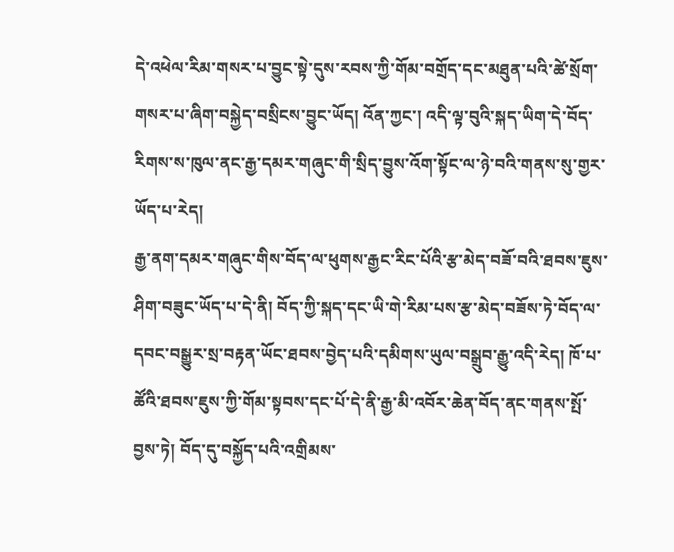དེ་འཕེལ་རིམ་གསར་པ་བྱུང་སྟེ་དུས་རབས་ཀྱི་གོམ་བགྲོད་དང་མཐུན་པའི་ཚེ་སྲོག་གསར་པ་ཞིག་བསྐྱེད་བསྲིངས་བྱུང་ཡོད། འོན་ཀྱང་། འདི་ལྟ་བུའི་སྐད་ཡིག་དེ་བོད་རིགས་ས་ཁུལ་ནང་རྒྱ་དམར་གཞུང་གི་སྲིད་བྱུས་འོག་སྟོང་ལ་ཉེ་བའི་གནས་སུ་གྱར་ཡོད་པ་རེད།
རྒྱ་ནག་དམར་གཞུང་གིས་བོད་ལ་ཕུགས་རྒྱང་རིང་པོའི་རྩ་མེད་བཟོ་བའི་ཐབས་ཇུས་ཤིག་བཟུང་ཡོད་པ་དེ་ནི། བོད་ཀྱི་སྐད་དང་ཡི་གེ་རིམ་པས་རྩ་མེད་བཟོས་ཏེ་བོད་ལ་དབང་བསྒྱུར་སྲ་བརྟན་ཡོང་ཐབས་བྱེད་པའི་དམིགས་ཡུལ་བསྒྲུབ་རྒྱུ་འདི་རེད། ཁོ་པ་ཚོའི་ཐབས་ཇུས་ཀྱི་གོམ་སྟབས་དང་པོ་དེ་ནི་རྒྱ་མི་འབོར་ཆེན་བོད་ནང་གནས་སྤོ་བྱས་ཏེ། བོད་དུ་བསྐྱོད་པའི་འགྲིམས་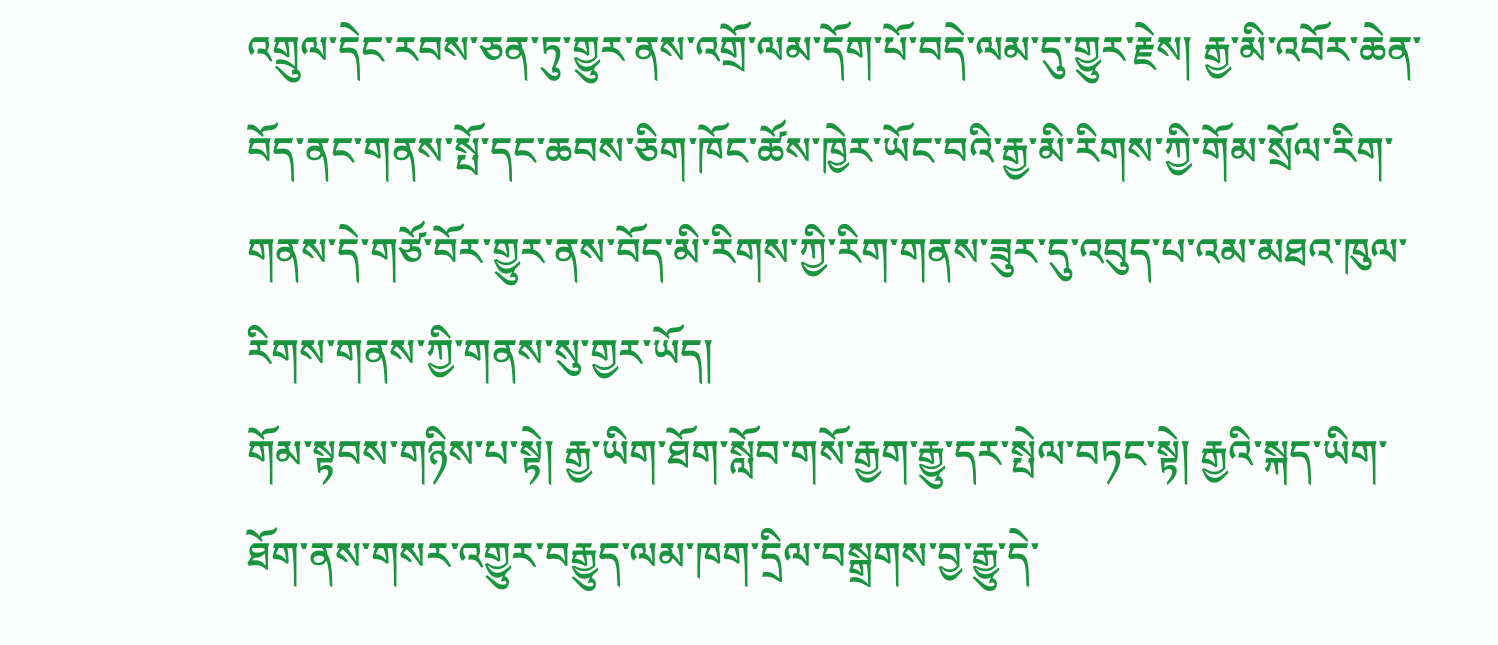འགྲུལ་དེང་རབས་ཅན་ཏུ་གྱུར་ནས་འགྲོ་ལམ་དོག་པོ་བདེ་ལམ་དུ་གྱུར་རྗེས། རྒྱ་མི་འབོར་ཆེན་བོད་ནང་གནས་སྤོ་དང་ཆབས་ཅིག་ཁོང་ཚོས་ཁྱེར་ཡོང་བའི་རྒྱ་མི་རིགས་ཀྱི་གོམ་སྲོལ་རིག་གནས་དེ་གཙོ་བོར་གྱུར་ནས་བོད་མི་རིགས་ཀྱི་རིག་གནས་ཟུར་དུ་འབུད་པ་འམ་མཐའ་ཁུལ་རིགས་གནས་ཀྱི་གནས་སུ་གྱར་ཡོད།
གོམ་སྟབས་གཉིས་པ་སྟེ། རྒྱ་ཡིག་ཐོག་སློབ་གསོ་རྒྱག་རྒྱུ་དར་སྤེལ་བཏང་སྟེ། རྒྱའི་སྐད་ཡིག་ཐོག་ནས་གསར་འགྱུར་བརྒྱུད་ལམ་ཁག་དྲིལ་བསྒྲགས་བྱ་རྒྱུ་དེ་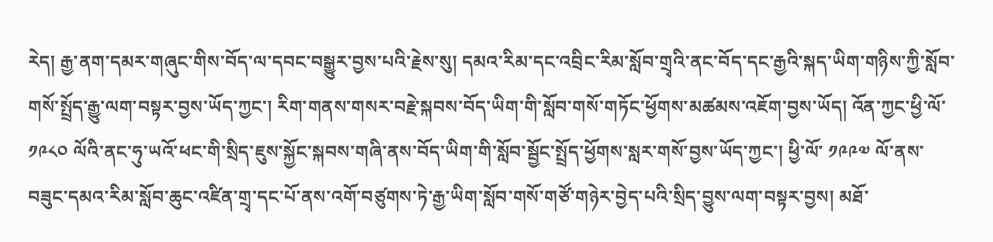རེད། རྒྱ་ནག་དམར་གཞུང་གིས་བོད་ལ་དབང་བསྒྱུར་བྱས་པའི་རྗེས་སུ། དམའ་རིམ་དང་འབྲིང་རིམ་སློབ་གྲྭའི་ནང་བོད་དང་རྒྱའི་སྐད་ཡིག་གཉིས་ཀྱི་སློབ་གསོ་སྤྲོད་རྒྱུ་ལག་བསྟར་བྱས་ཡོད་ཀྱང་། རིག་གནས་གསར་བརྗེ་སྐབས་བོད་ཡིག་གི་སློབ་གསོ་གཏོང་ཕྱོགས་མཚམས་འཇོག་བྱས་ཡོད། འོན་ཀྱང་ཕྱི་ལོ་ ༡༩༨༠ ལོའི་ནང་ཧུ་ཡའོ་ཕང་གི་སྲིད་ཇུས་སྐྱོང་སྐབས་གཞི་ནས་བོད་ཡིག་གི་སློབ་སྦྱོང་སྤྲོད་ཕྱོགས་སླར་གསོ་བྱས་ཡོད་ཀྱང་། ཕྱི་ལོ་ ༡༩༩༧ ལོ་ནས་བཟུང་དམའ་རིམ་སློབ་ཆུང་འཛིན་གྲྭ་དང་པོ་ནས་འགོ་བཙུགས་ཏེ་རྒྱ་ཡིག་སློབ་གསོ་གཙོ་གཉེར་བྱེད་པའི་སྲིད་བྱུས་ལག་བསྟར་བྱས། མཐོ་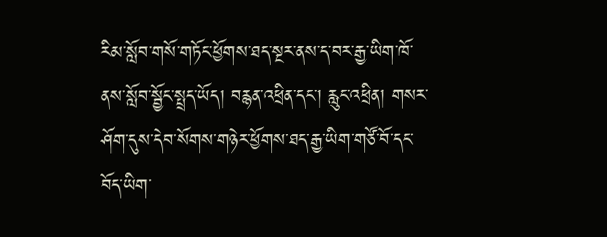རིམ་སློབ་གསོ་གཏོང་ཕྱོགས་ཐད་སྔར་ནས་ད་བར་རྒྱ་ཡིག་ཁོ་ནས་སློབ་སྦྱོང་སྤྲད་ཡོད། བརྙན་འཕྲིན་དང་། རླུང་འཕྲིན། གསར་ཤོག་དུས་དེབ་སོགས་གཉེར་ཕྱོགས་ཐད་རྒྱ་ཡིག་གཙོ་བོ་དང་བོད་ཡིག་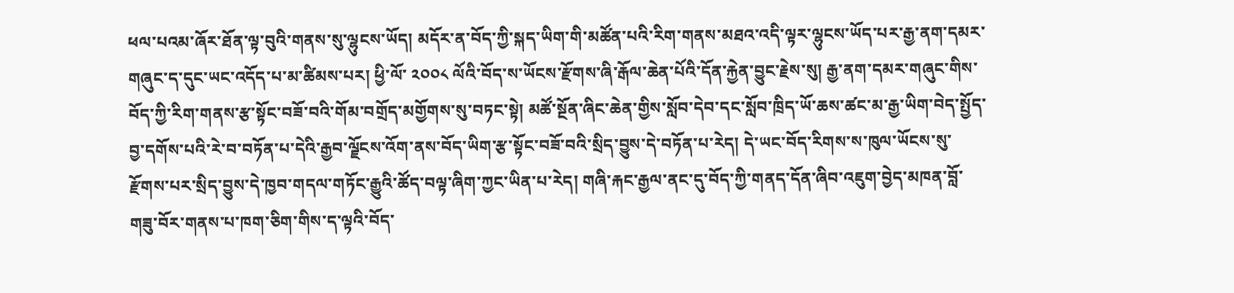ཕལ་པའམ་ཞོར་ཐོན་ལྟ་བུའི་གནས་སུ་ལྷུངས་ཡོད། མདོར་ན་བོད་ཀྱི་སྐད་ཡིག་གི་མཚོན་པའི་རིག་གནས་མཐའ་འདི་ལྟར་ལྷུངས་ཡོད་པར་རྒྱ་ནག་དམར་གཞུང་ད་དུང་ཡང་འདོད་པ་མ་ཚིམས་པར། ཕྱི་ལོ་ ༢༠༠༨ ལོའི་བོད་ས་ཡོངས་རྫོགས་ཞི་རྒོལ་ཆེན་པོའི་དོན་རྐྱེན་བྱུང་རྗེས་སུ། རྒྱ་ནག་དམར་གཞུང་གིས་བོད་ཀྱི་རིག་གནས་རྩ་སྟོང་བཟོ་བའི་གོམ་བགྲོད་མགྱོགས་སུ་བཏང་སྟེ། མཚོ་སྔོན་ཞིང་ཆེན་གྱིས་སློབ་དེབ་དང་སློབ་ཁྲིད་ཡོ་ཆས་ཚང་མ་རྒྱ་ཡིག་བེད་སྤྱོད་བྱ་དགོས་པའི་རེ་བ་བཏོན་པ་དེའི་རྒྱབ་ལྗོངས་འོག་ནས་བོད་ཡིག་རྩ་སྟོང་བཟོ་བའི་སྲིད་བྱུས་དེ་བཏོན་པ་རེད། དེ་ཡང་བོད་རིགས་ས་ཁུལ་ཡོངས་སུ་རྫོགས་པར་སྲིད་བྱུས་དེ་ཁྱབ་གདལ་གཏོང་རྒྱུའི་ཚོད་བལྟ་ཞིག་ཀྱང་ཡིན་པ་རེད། གཞི་རྐང་རྒྱལ་ནང་དུ་བོད་ཀྱི་གནད་དོན་ཞིབ་འཇུག་བྱེད་མཁན་བློ་གཟུ་བོར་གནས་པ་ཁག་ཅིག་གིས་ད་ལྟའི་བོད་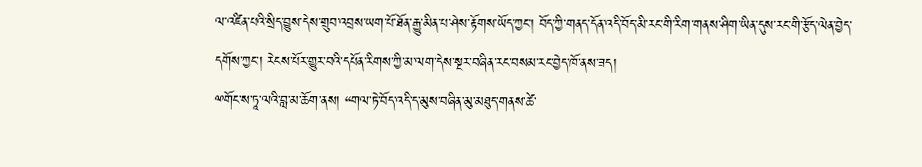ལ་འཛིན་པའི་སྲིད་བྱུས་དེས་གྲུབ་འབྲས་ཡག་པོ་ཐོན་རྒྱུ་མིན་པ་ཤེས་རྟོགས་ཡོད་ཀྱང་། བོད་ཀྱི་གནད་དོན་འདི་བོད་མི་རང་གི་རིག་གནས་ཤིག་ཡིན་དུས་རང་གི་རྩོད་ལེན་བྱེད་དགོས་ཀྱང་། རེངས་པོར་གྱུར་བའི་དཔོན་རིགས་ཀྱི་མ་ལག་དེས་སྔར་བཞིན་རང་བསམ་རང་བྱེད་ཁོ་ནས་ཟད།
ྋགོང་ས་ཏཱ་ལའི་བླ་མ་ཆོག་ནས། “གལ་ཏེ་བོད་འདི་ད་མུས་བཞིན་མུ་མཐུད་གནས་ཚེ་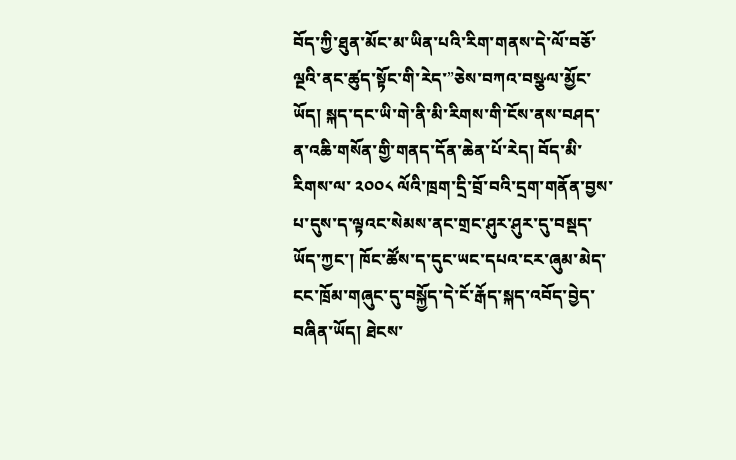བོད་ཀྱི་ཐུན་མོང་མ་ཡིན་པའི་རིག་གནས་དེ་ལོ་བཅོ་ལྔའི་ནང་ཚུད་སྟོང་གི་རེད་”ཅེས་བཀའ་བསྩལ་མྱོང་ཡོད། སྐད་དང་ཡི་གེ་ནི་མི་རིགས་གི་ངོས་ནས་བཤད་ན་འཆི་གསོན་གྱི་གནད་དོན་ཆེན་པོ་རེད། བོད་མི་རིགས་ལ་ ༢༠༠༨ ལོའི་ཁྲག་དྲི་བྲོ་བའི་དྲག་གནོན་བྱས་པ་དུས་ད་ལྟའང་སེམས་ནང་གྲང་ཤུར་ཤུར་དུ་བསྡད་ཡོད་ཀྱང་། ཁོང་ཚོས་ད་དུང་ཡང་དཔའ་ངར་ཞུམ་མེད་ངང་ཁྲོམ་གཞུང་དུ་བསྐྱོད་དེ་ངོ་རྒོད་སྐད་འབོད་བྱེད་བཞིན་ཡོད། ཐེངས་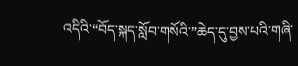འདིའི་“བོད་སྐད་སློབ་གསོའི་”ཆེད་དུ་བྱས་པའི་གཞི་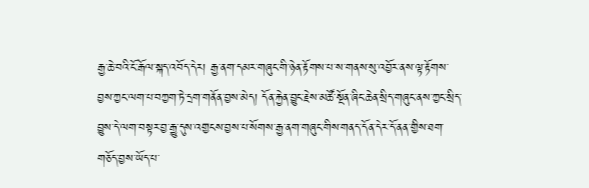རྒྱ་ཆེ་བའི་ངོ་རྒོལ་སྐད་འབོད་དེར། རྒྱ་ནག་དམར་གཞུང་གི་ཉེན་རྟོགས་པ་ས་གནས་སུ་འབྱོར་ནས་ལྟ་རྟོགས་བྱས་ཀྱང་ལག་པ་བཀྱག་ཏེ་དྲག་གནོན་བྱས་མེད། དོན་རྐྱེན་བྱུང་རྗེས་མཚོ་སྔོན་ཞིང་ཆེན་སྲིད་གཞུང་ནས་ཀྱང་སྲིད་བྱུས་དེ་ལག་བསྟར་བྱ་རྒྱུ་དུས་འགྱངས་བྱས་པ་སོགས་རྒྱ་ནག་གཞུང་གིས་གནད་དོན་དེར་དོ་ནན་གྱིས་ཐག་གཅོད་བྱས་ཡོད་པ་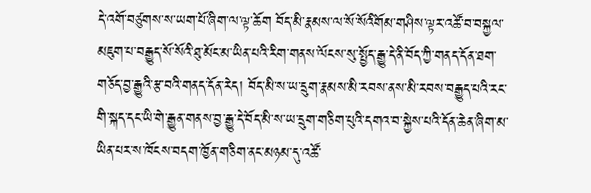དེ་འགོ་བཙུགས་ས་ཡག་པོ་ཞིག་ལ་ལྟ་ཆོག བོད་མི་རྣམས་ལ་སོ་སོའིགོམ་གཤིས་ལྟར་འཚོ་བ་བསྐྱལ་མཇུག་པ་བརྒྱུད་སོ་སོའི་ཐུ་མོང་མ་ཡིན་པའི་རིག་གནས་ལོངས་སུ་སྤྱོད་རྒྱུ་དེ་ནི་བོད་ཀྱི་གནད་དོན་ཐག་གཅོད་བྱ་རྒྱུའི་རྩ་བའི་གནད་དོན་རེད། བོད་མི་ས་ཡ་དྲུག་རྣམས་མི་རབས་ནས་མི་རབས་བརྒྱུད་པའི་རང་གི་སྐད་དང་ཡི་གེ་རྒྱུན་གནས་བྱ་རྒྱུ་དེ་བོད་མི་ས་ཡ་དྲུག་གཅིག་པུའི་དགའ་བ་སྐྱེས་པའི་དོན་ཆེན་ཞིག་མ་ཡིན་པར་ས་ཁོངས་བདག་ཁྱོན་གཅིག་ནང་མཉམ་དུ་འཚོ་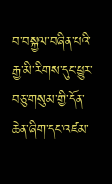བ་བསྐྱལ་བཞིན་པའི་རྒྱ་མི་རིགས་དུང་ཕྱུར་བཅུ་གསུམ་གྱི་དོན་ཆེན་ཞིག་དང་འཛམ་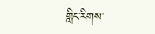གླིང་རིགས་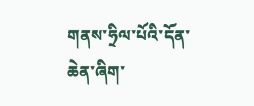གནས་ཧྲིལ་པོའི་དོན་ཆེན་ཞིག་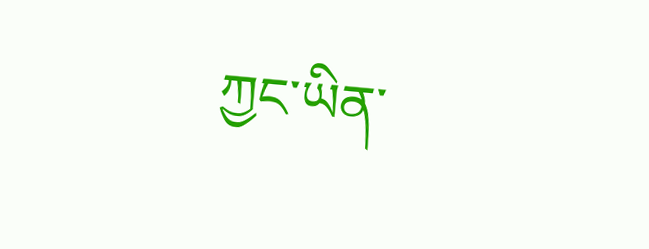ཀྱང་ཡིན་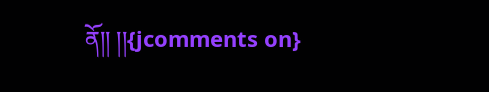ནོ།། །།{jcomments on}